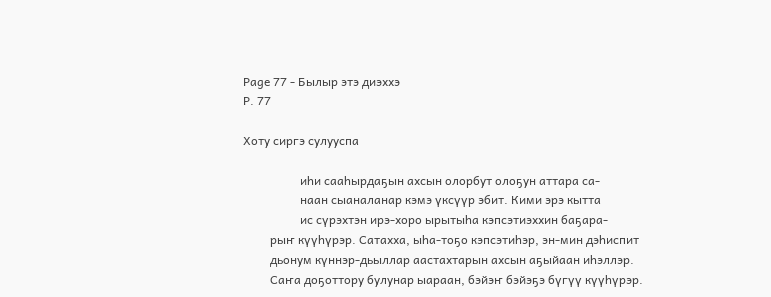Page 77 - Былыр этэ диэххэ
P. 77

Хоту сиргэ сулууспа

                   иһи сааһырдаҕын ахсын олорбут олоҕун аттара са-
                   наан сыаналанар кэмэ үксүүр эбит. Кими эрэ кытта
                   ис сүрэхтэн ирэ-хоро ырытыһа кэпсэтиэххин баҕара-
         рыҥ күүһүрэр. Сатахха, ыһа-тоҕо кэпсэтиһэр, эн-мин дэһиспит
         дьонум күннэр-дьыллар аастахтарын ахсын аҕыйаан иһэллэр.
         Саҥа доҕоттору булунар ыараан, бэйэҥ бэйэҕэ бүгүү күүһүрэр.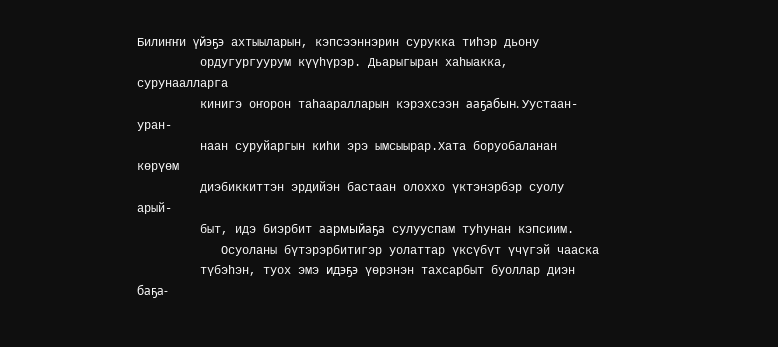Билиҥҥи үйэҕэ ахтыыларын, кэпсээннэрин сурукка тиһэр дьону
         ордугургуурум күүһүрэр. Дьарыгыран хаһыакка, сурунаалларга
         кинигэ оҥорон таһааралларын кэрэхсээн ааҕабын. Уустаан-уран-
         наан суруйаргын киһи эрэ ымсыырар.Хата боруобаланан көрүөм
         диэбиккиттэн эрдийэн бастаан олоххо үктэнэрбэр суолу арый-
         быт, идэ биэрбит аармыйаҕа сулууспам туһунан кэпсиим.
            Осуоланы бүтэрэрбитигэр уолаттар үксүбүт үчүгэй чааска
         түбэһэн, туох эмэ идэҕэ үөрэнэн тахсарбыт буоллар диэн баҕа-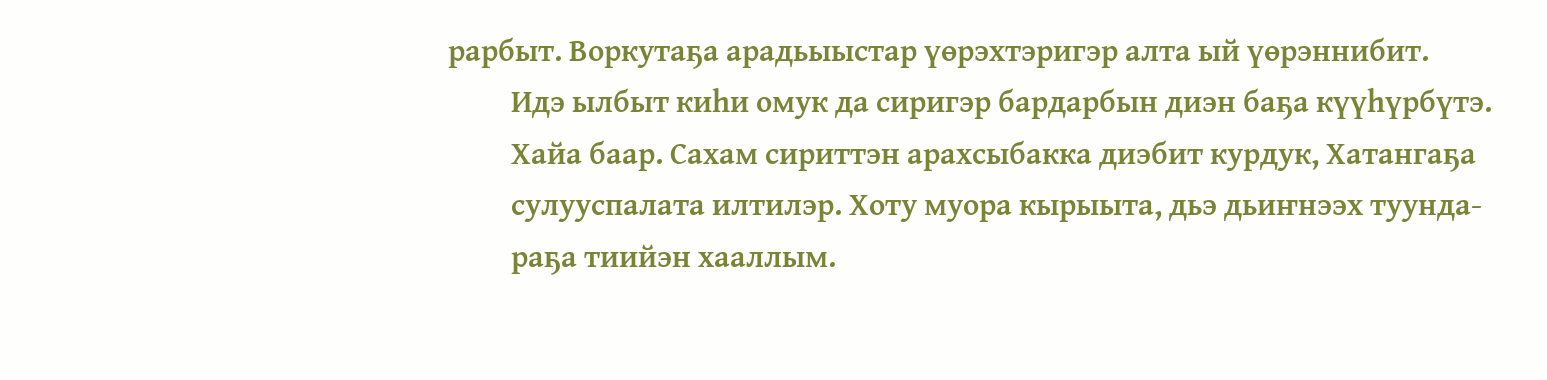рарбыт. Воркутаҕа арадьыыстар үөрэхтэригэр алта ый үөрэннибит.
         Идэ ылбыт киһи омук да сиригэр бардарбын диэн баҕа күүһүрбүтэ.
         Хайа баар. Сахам сириттэн арахсыбакка диэбит курдук, Хатангаҕа
         сулууспалата илтилэр. Хоту муора кырыыта, дьэ дьиҥнээх туунда-
         раҕа тиийэн хааллым.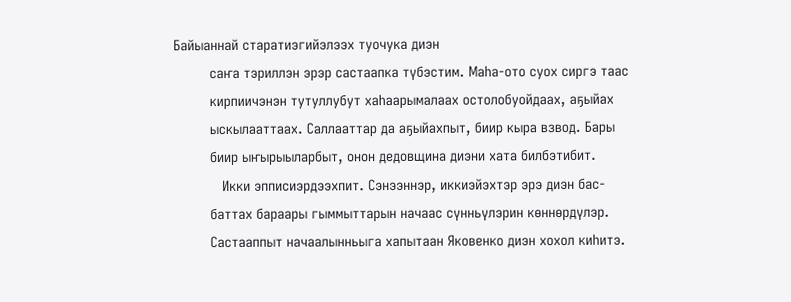Байыаннай старатиэгийэлээх туочука диэн
         саҥа тэриллэн эрэр састаапка түбэстим. Маһа-ото суох сиргэ таас
         кирпиичэнэн тутуллубут хаһаарымалаах остолобуойдаах, аҕыйах
         ыскылааттаах. Саллааттар да аҕыйахпыт, биир кыра взвод. Бары
         биир ыҥырыыларбыт, онон дедовщина диэни хата билбэтибит.
            Икки эпписиэрдээхпит. Сэнээннэр, иккиэйэхтэр эрэ диэн бас-
         баттах бараары гыммыттарын начаас сүнньүлэрин көннөрдүлэр.
         Састааппыт начаалынньыга хапытаан Яковенко диэн хохол киһитэ.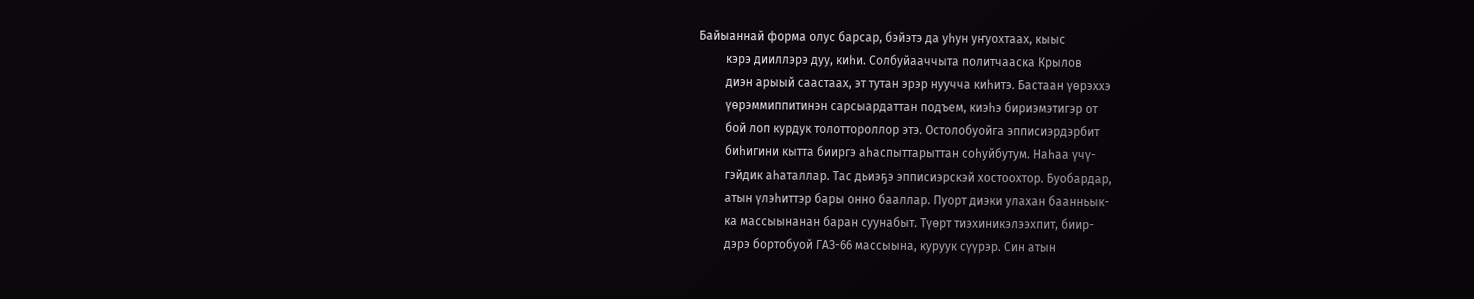Байыаннай форма олус барсар, бэйэтэ да уһун уҥуохтаах, кыыс
         кэрэ дииллэрэ дуу, киһи. Солбуйааччыта политчааска Крылов
         диэн арыый саастаах, эт тутан эрэр нуучча киһитэ. Бастаан үөрэххэ
         үөрэммиппитинэн сарсыардаттан подъем, киэһэ бириэмэтигэр от
         бой лоп курдук толоттороллор этэ. Остолобуойга эпписиэрдэрбит
         биһигини кытта бииргэ аһаспыттарыттан соһуйбутум. Наһаа үчү-
         гэйдик аһаталлар. Тас дьиэҕэ эпписиэрскэй хостоохтор. Буобардар,
         атын үлэһиттэр бары онно бааллар. Пуорт диэки улахан баанньык-
         ка массыынанан баран суунабыт. Түөрт тиэхиникэлээхпит, биир-
         дэрэ бортобуой ГАЗ-66 массыына, куруук сүүрэр. Син атын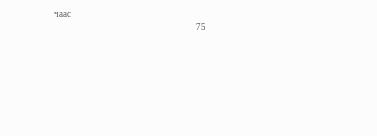чаас
                                                                       75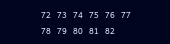72   73   74   75   76   77   78   79   80   81   82